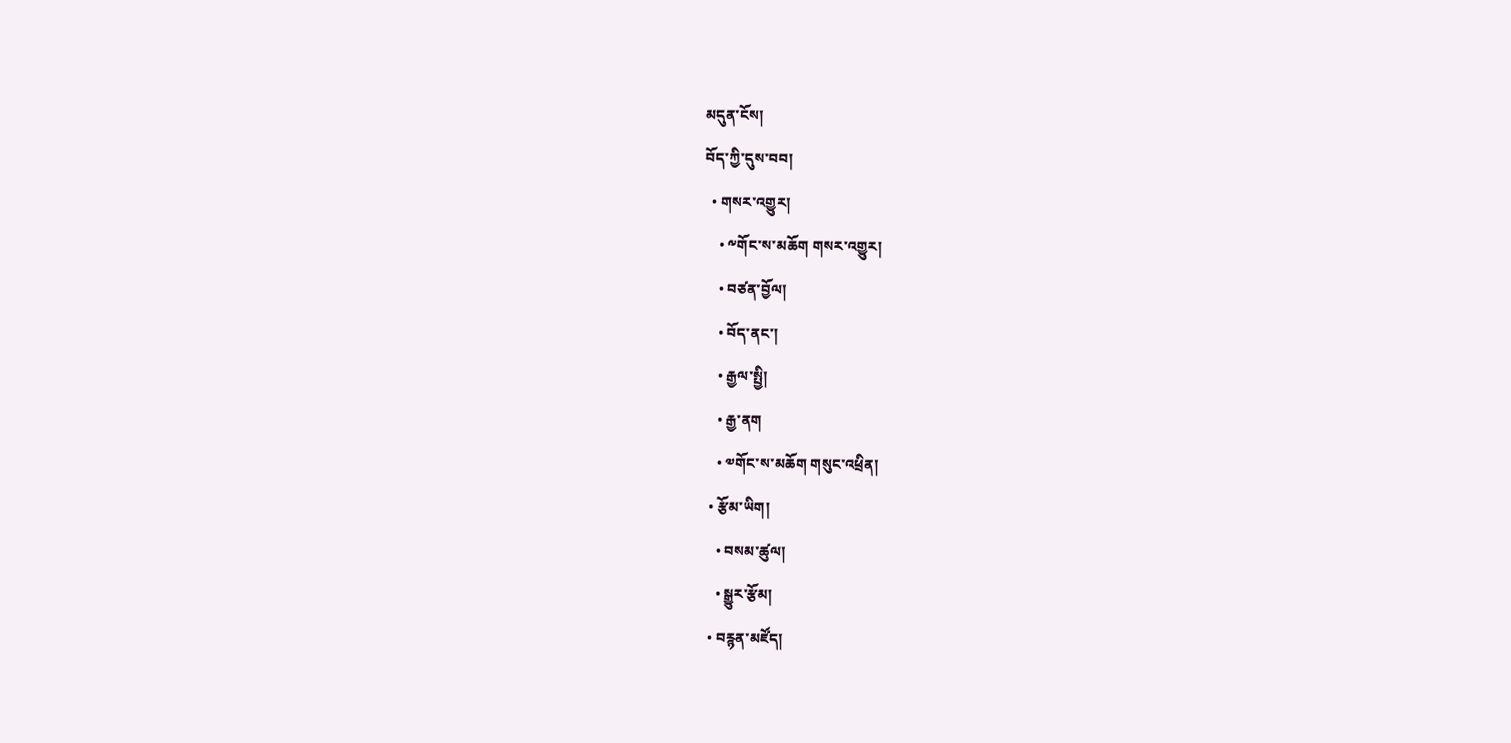མདུན་ངོས།
བོད་ཀྱི་དུས་བབ།
  • གསར་འགྱུར།
    • ༸གོང་ས་མཆོག གསར་འགྱུར།
    • བཙན་བྱོལ།
    • བོད་ནང་།
    • རྒྱལ་སྤྱི།
    • རྒྱ་ནག
    • ༧གོང་ས་མཆོག གསུང་འཕྲིན།
  • རྩོམ་ཡིག།
    • བསམ་ཚུལ།
    • སྒྱུར་རྩོམ།
  • བརྙན་མཛོད།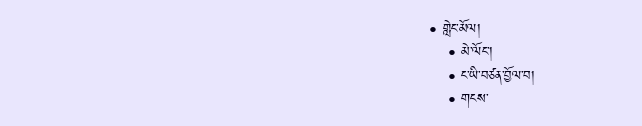• གླེང་མོལ།
    • མེ་ལོང་།
    • ང་ཡི་བཙན་བྱོལ་བ།
    • གངས་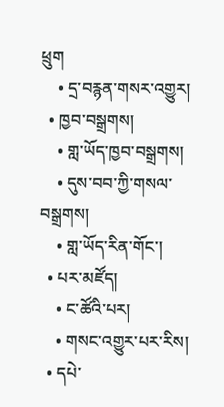ཕྲུག
    • དྲ་བརྙན་གསར་འགྱུར།
  • ཁྱབ་བསྒྲགས།
    • གླ་ཡོད་ཁྱབ་བསྒྲགས།
    • དུས་བབ་ཀྱི་གསལ་བསྒྲགས།
    • གླ་ཡོད་རིན་གོང་།
  • པར་མཛོད།
    • ང་ཚོའི་པར།
    • གསང་འགྱུར་པར་རིས།
  • དཔེ་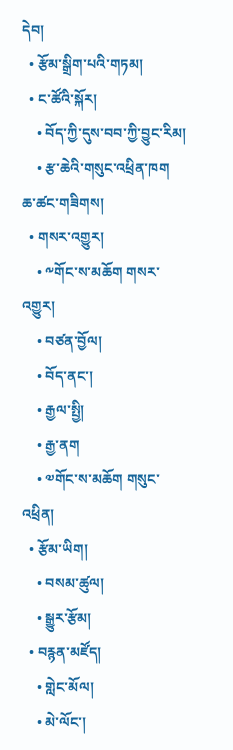དེབ།
  • རྩོམ་སྒྲིག་པའི་གཏམ།
  • ང་ཚོའི་སྐོར།
    • བོད་ཀྱི་དུས་བབ་ཀྱི་བྱུང་རིམ།
    • རྩ་ཆེའི་གསུང་འཕྲིན་ཁག
ཆ་ཚང་གཟིགས།
  • གསར་འགྱུར།
    • ༸གོང་ས་མཆོག གསར་འགྱུར།
    • བཙན་བྱོལ།
    • བོད་ནང་།
    • རྒྱལ་སྤྱི།
    • རྒྱ་ནག
    • ༧གོང་ས་མཆོག གསུང་འཕྲིན།
  • རྩོམ་ཡིག།
    • བསམ་ཚུལ།
    • སྒྱུར་རྩོམ།
  • བརྙན་མཛོད།
    • གླེང་མོལ།
    • མེ་ལོང་།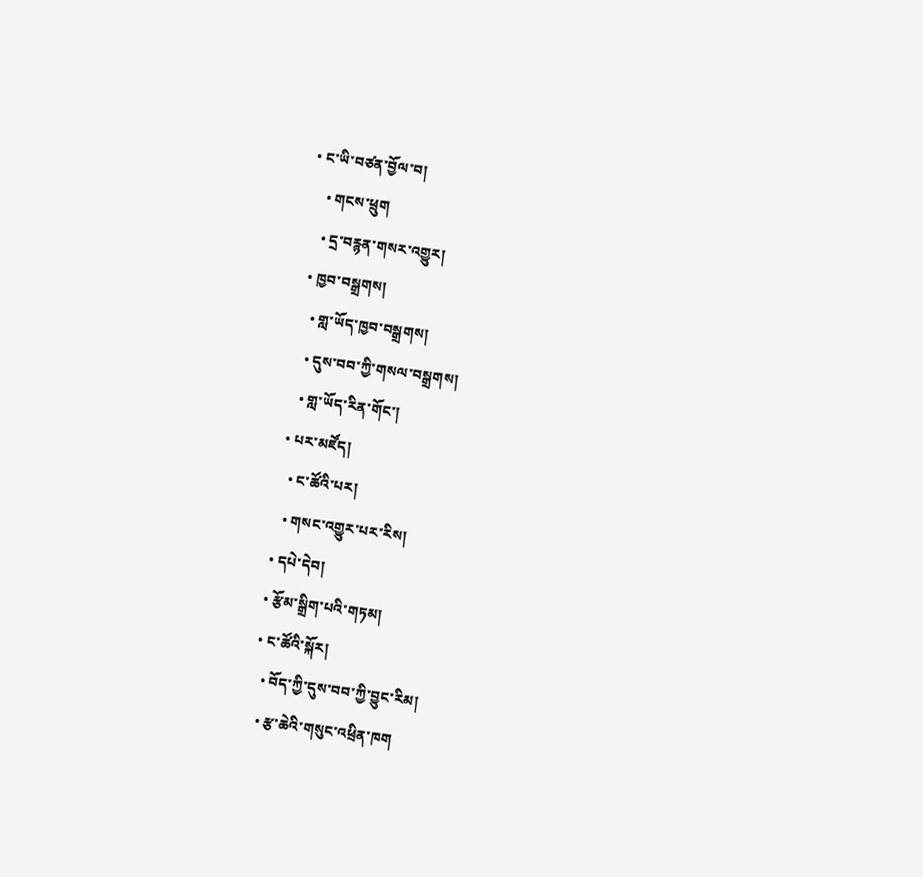• ང་ཡི་བཙན་བྱོལ་བ།
    • གངས་ཕྲུག
    • དྲ་བརྙན་གསར་འགྱུར།
  • ཁྱབ་བསྒྲགས།
    • གླ་ཡོད་ཁྱབ་བསྒྲགས།
    • དུས་བབ་ཀྱི་གསལ་བསྒྲགས།
    • གླ་ཡོད་རིན་གོང་།
  • པར་མཛོད།
    • ང་ཚོའི་པར།
    • གསང་འགྱུར་པར་རིས།
  • དཔེ་དེབ།
  • རྩོམ་སྒྲིག་པའི་གཏམ།
  • ང་ཚོའི་སྐོར།
    • བོད་ཀྱི་དུས་བབ་ཀྱི་བྱུང་རིམ།
    • རྩ་ཆེའི་གསུང་འཕྲིན་ཁག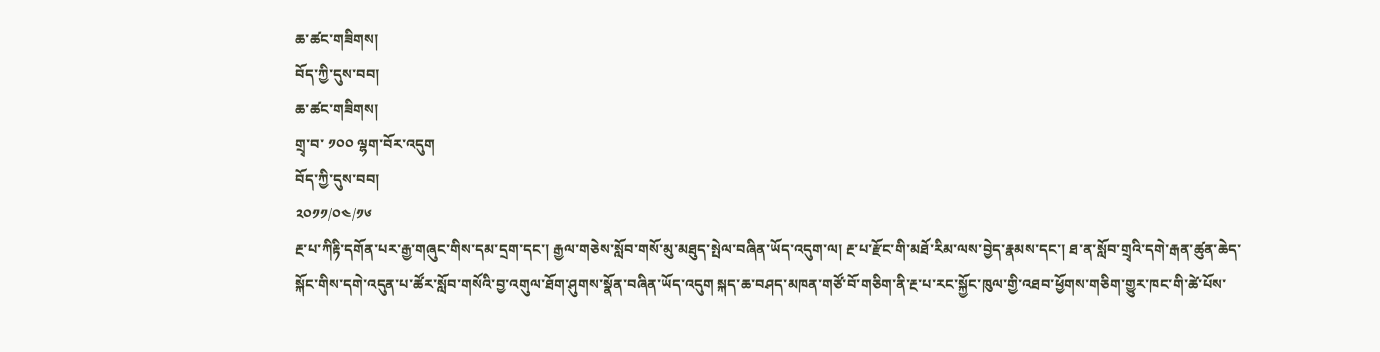ཆ་ཚང་གཟིགས།
བོད་ཀྱི་དུས་བབ།
ཆ་ཚང་གཟིགས།
གྲྭ་བ་ ༡༠༠ ལྷག་བོར་འདུག
བོད་ཀྱི་དུས་བབ།
༢༠༡༡/༠༤/༡༦
རྔ་པ་ཀིརྟི་དགོན་པར་རྒྱ་གཞུང་གིས་དམ་དྲག་དང་། རྒྱལ་གཅེས་སློབ་གསོ་མུ་མཐུད་སྤེལ་བཞིན་ཡོད་འདུག་ལ། རྔ་པ་རྫོང་གི་མཐོ་རིམ་ལས་བྱེད་རྣམས་དང་། ཐ་ན་སློབ་གྲྭའི་དགེ་རྒན་ཚུན་ཆེད་སྐོང་གིས་དགེ་འདུན་པ་ཚོར་སློབ་གསོའི་བྱ་འགུལ་ཐོག་ཤུགས་སྣོན་བཞིན་ཡོད་འདུག སྐད་ཆ་བཤད་མཁན་གཙོ་བོ་གཅིག་ནི་རྔ་པ་རང་སྐྱོང་ཁུལ་གྱི་འཐབ་ཕྱོགས་གཅིག་གྱུར་ཁང་གི་ཚེ་པོས་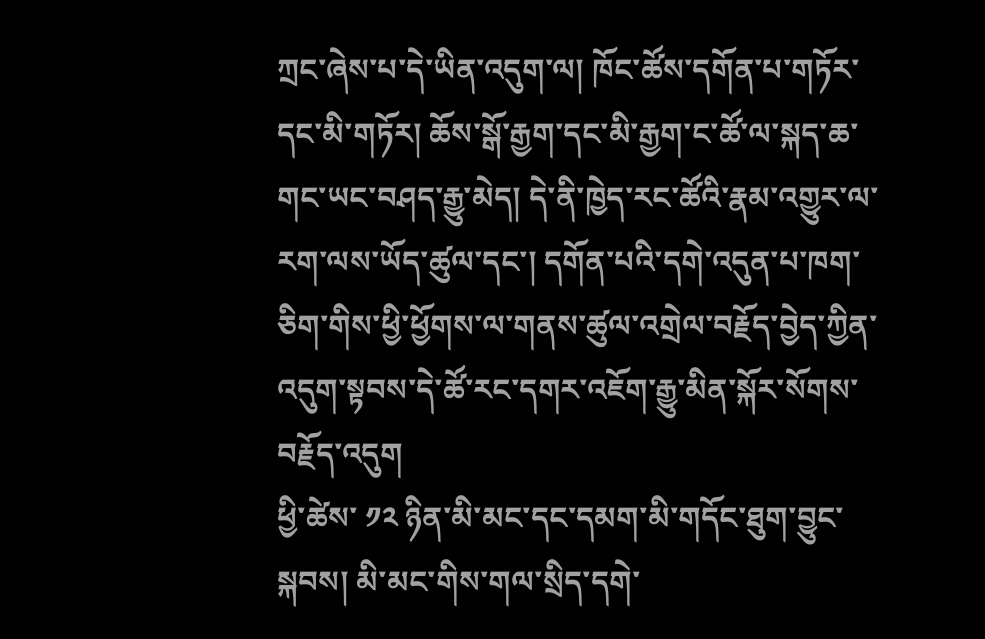ཀྲང་ཞེས་པ་དེ་ཡིན་འདུག་ལ། ཁོང་ཚོས་དགོན་པ་གཏོར་དང་མི་གཏོར། ཆོས་སྒོ་རྒྱག་དང་མི་རྒྱག་ང་ཚོ་ལ་སྐད་ཆ་གང་ཡང་བཤད་རྒྱུ་མེད། དེ་ནི་ཁྱེད་རང་ཚོའི་རྣམ་འགྱུར་ལ་རག་ལས་ཡོད་ཚུལ་དང་། དགོན་པའི་དགེ་འདུན་པ་ཁག་ཅིག་གིས་ཕྱི་ཕྱོགས་ལ་གནས་ཚུལ་འགྲེལ་བརྗོད་བྱེད་ཀྱིན་འདུག་སྟབས་དེ་ཚོ་རང་དགར་འཇོག་རྒྱུ་མིན་སྐོར་སོགས་བརྗོད་འདུག
ཕྱི་ཚེས་ ༡༢ ཉིན་མི་མང་དང་དམག་མི་གདོང་ཐུག་བྱུང་སྐབས། མི་མང་གིས་གལ་སྲིད་དགེ་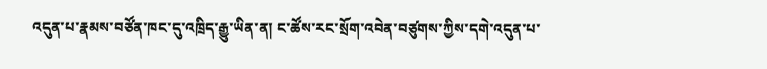འདུན་པ་རྣམས་བཙོན་ཁང་དུ་འཁྲིད་རྒྱུ་ཡིན་ན། ང་ཚོས་རང་སྲོག་འབེན་བཙུགས་ཀྱིས་དགེ་འདུན་པ་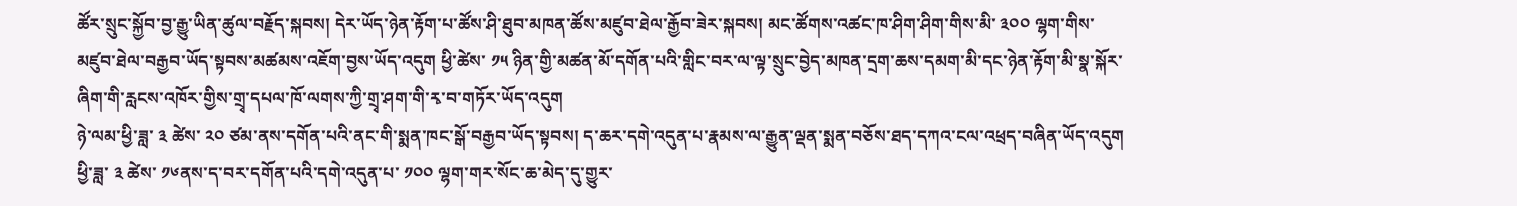ཚོར་སྲུང་སྐྱོབ་བྱ་རྒྱུ་ཡིན་ཚུལ་བརྗོད་སྐབས། དེར་ཡོད་ཉེན་རྟོག་པ་ཚོས་ཤི་ཐུབ་མཁན་ཚོས་མཛུབ་ཐེལ་རྒྱོབ་ཟེར་སྐབས། མང་ཚོགས་འཚང་ཁ་ཤིག་ཤིག་གིས་མི་ ༣༠༠ ལྷག་གིས་མཛུབ་ཐེལ་བརྒྱབ་ཡོད་སྟབས་མཚམས་འཇོག་བྱས་ཡོད་འདུག ཕྱི་ཚེས་ ༡༥ ཉིན་གྱི་མཚན་མོ་དགོན་པའི་གླིང་བར་ལ་ལྟ་སྲུང་བྱེད་མཁན་དྲག་ཆས་དམག་མི་དང་ཉེན་རྟོག་མི་སྣ་སྐོར་ཞིག་གི་རླངས་འཁོར་གྱིས་གྲྭ་དཔལ་ཁོ་ལགས་ཀྱི་གྲྭ་ཤག་གི་རྭ་བ་གཏོར་ཡོད་འདུག
ཉེ་ལམ་ཕྱི་ཟླ་ ༣ ཚེས་ ༢༠ ཙམ་ནས་དགོན་པའི་ནང་གི་སྨན་ཁང་སྒོ་བརྒྱབ་ཡོད་སྟབས། ད་ཆར་དགེ་འདུན་པ་རྣམས་ལ་རྒྱུན་ལྡན་སྨན་བཅོས་ཐད་དཀའ་ངལ་འཕྲད་བཞིན་ཡོད་འདུག  ཕྱི་ཟླ་ ༣ ཚེས་ ༡༦ནས་ད་བར་དགོན་པའི་དགེ་འདུན་པ་ ༡༠༠ ལྷག་གར་སོང་ཆ་མེད་དུ་གྱུར་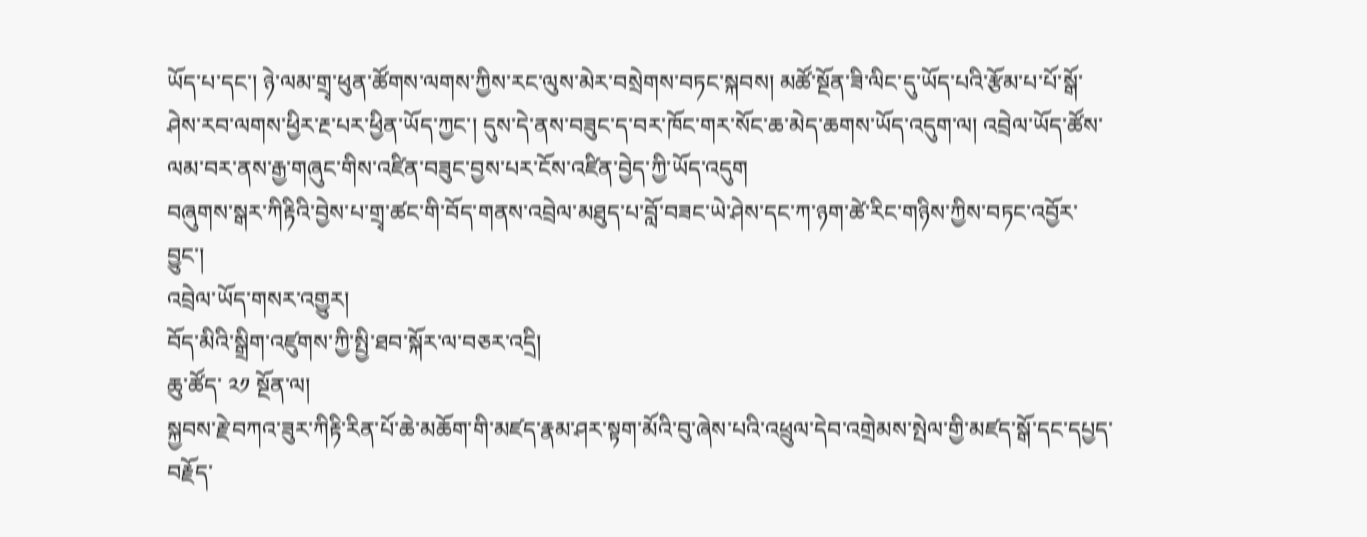ཡོད་པ་དང་། ཉེ་ལམ་གྲྭ་ཕུན་ཚོགས་ལགས་ཀྱིས་རང་ལུས་མེར་བསྲེགས་བཏང་སྐབས། མཚོ་སྔོན་ཟི་ལིང་དུ་ཡོད་པའི་རྩོམ་པ་པོ་སྒོ་ཤེས་རབ་ལགས་ཕྱིར་རྔ་པར་ཕྱིན་ཡོད་ཀྱང་། དུས་དེ་ནས་བཟུང་ད་བར་ཁོང་གར་སོང་ཆ་མེད་ཆགས་ཡོད་འདུག་ལ། འབྲེལ་ཡོད་ཚོས་ལམ་བར་ནས་རྒྱ་གཞུང་གིས་འཛིན་བཟུང་བྱས་པར་ངོས་འཛིན་བྱེད་ཀྱི་ཡོད་འདུག
བཞུགས་སྒར་ཀིརྟིའི་བྱེས་པ་གྲྭ་ཚང་གི་བོད་གནས་འབྲེལ་མཐུད་པ་བློ་བཟང་ཡེ་ཤེས་དང་ཀ་ཉག་ཚེ་རིང་གཉིས་ཀྱིས་བཏང་འབྱོར་བྱུང་།
འབྲེལ་ཡོད་གསར་འགྱུར།
བོད་མིའི་སྒྲིག་འཛུགས་ཀྱི་སྤྱི་ཐབ་སྐོར་ལ་བཅར་འདྲི།
ཆུ་ཚོད་ ༢༡ སྔོན་ལ།
སྐྱབས་རྗེ་བཀའ་ཟུར་ཀིརྟི་རིན་པོ་ཆེ་མཆོག་གི་མཛད་རྣམ་ཤར་སྟག་མོའི་བུ་ཞེས་པའི་འཕྲུལ་དེབ་འགྲེམས་སྤེལ་གྱི་མཛད་སྒོ་དང་དཔྱད་བརྗོད་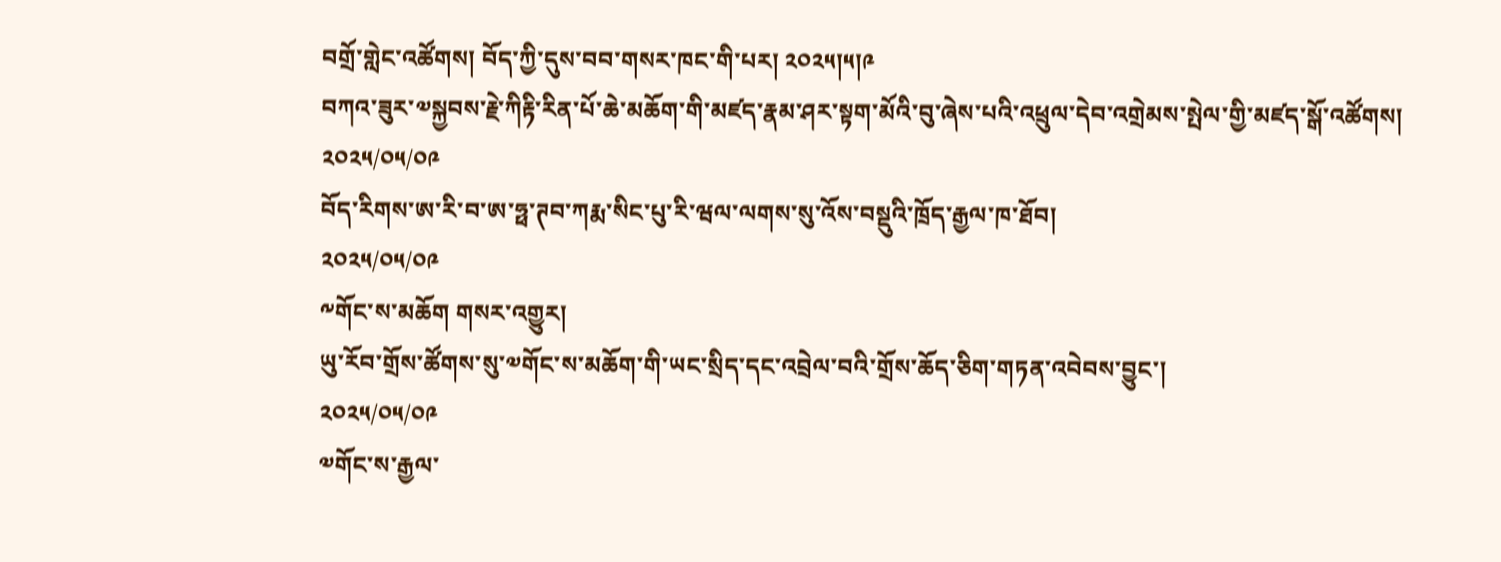བགྲོ་གླེང་འཚོགས། བོད་ཀྱི་དུས་བབ་གསར་ཁང་གི་པར། ༢༠༢༥།༥།༩
བཀའ་ཟུར་༧སྐྱབས་རྗེ་ཀིརྟི་རིན་པོ་ཆེ་མཆོག་གི་མཛད་རྣམ་ཤར་སྟག་མོའི་བུ་ཞེས་པའི་འཕྲུལ་དེབ་འགྲེམས་སྤེལ་གྱི་མཛད་སྒོ་འཚོགས།
༢༠༢༥/༠༥/༠༩
བོད་རིགས་ཨ་རི་བ་ཨ་ཧྥ་ཊབ་ཀརྨ་སིང་པུ་རི་ཝལ་ལགས་སུ་འོས་བསྡུའི་ཁྲོད་རྒྱལ་ཁ་ཐོབ།
༢༠༢༥/༠༥/༠༩
༸གོང་ས་མཆོག གསར་འགྱུར།
ཡུ་རོབ་གྲོས་ཚོགས་སུ་༧གོང་ས་མཆོག་གི་ཡང་སྲིད་དང་འབྲེལ་བའི་གྲོས་ཆོད་ཅིག་གཏན་འབེབས་བྱུང་།
༢༠༢༥/༠༥/༠༩
༧གོང་ས་རྒྱལ་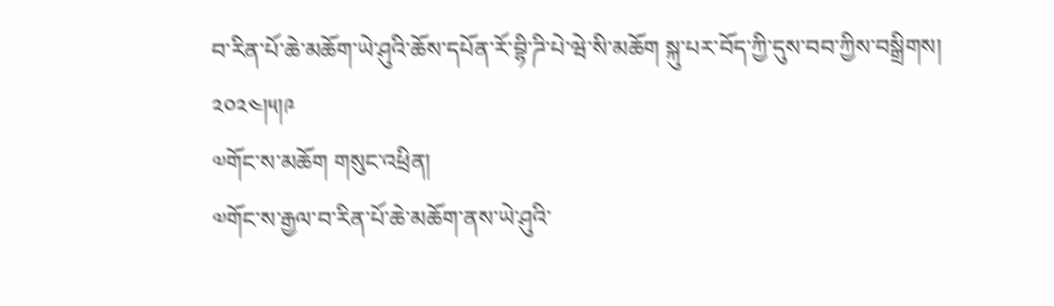བ་རིན་པོ་ཆེ་མཆོག་ཡེ་ཤུའི་ཆོས་དཔོན་རོ་བྷི་ཌི་པེ་ཝེ་སི་མཆོག སྐུ་པར་བོད་ཀྱི་དུས་བབ་ཀྱིས་བསྒྲིགས། ༢༠༢༤།༥།༩
༧གོང་ས་མཆོག གསུང་འཕྲིན།
༧གོང་ས་རྒྱལ་བ་རིན་པོ་ཆེ་མཆོག་ནས་ཡེ་ཤུའི་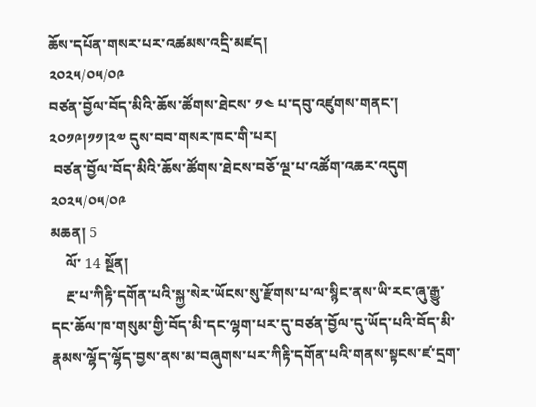ཆོས་དཔོན་གསར་པར་འཚམས་འདྲི་མཛད།
༢༠༢༥/༠༥/༠༩
བཙན་བྱོལ་བོད་མིའི་ཆོས་ཚོགས་ཐེངས་ ༡༤ པ་དབུ་འཛུགས་གནང་། ༢༠༡༩།༡༡།༢༧ དུས་བབ་གསར་ཁང་གི་པར།
 བཙན་བྱོལ་བོད་མིའི་ཆོས་ཚོགས་ཐེངས་བཅོ་ལྔ་པ་འཚོག་འཆར་འདུག
༢༠༢༥/༠༥/༠༩
མཆན། 5
    ལོ་ 14 སྔོན།
    རྔ་པ་ཀིརྟི་དགོན་པའི་སྐྱ་སེར་ཡོངས་སུ་རྫོགས་པ་ལ་སྙིང་ནས་ཡི་རང་ཞུ་རྒྱུ་དང་ཆོལ་ཁ་གསུམ་གྱི་བོད་མི་དང་ལྷག་པར་དུ་བཙན་བྱོལ་དུ་ཡོད་པའི་བོད་མི་རྣམས་ལྷོད་ལྷོད་བྱས་ནས་མ་བཞུགས་པར་ཀིརྟི་དགོན་པའི་གནས་སྟངས་ཛ་དྲག་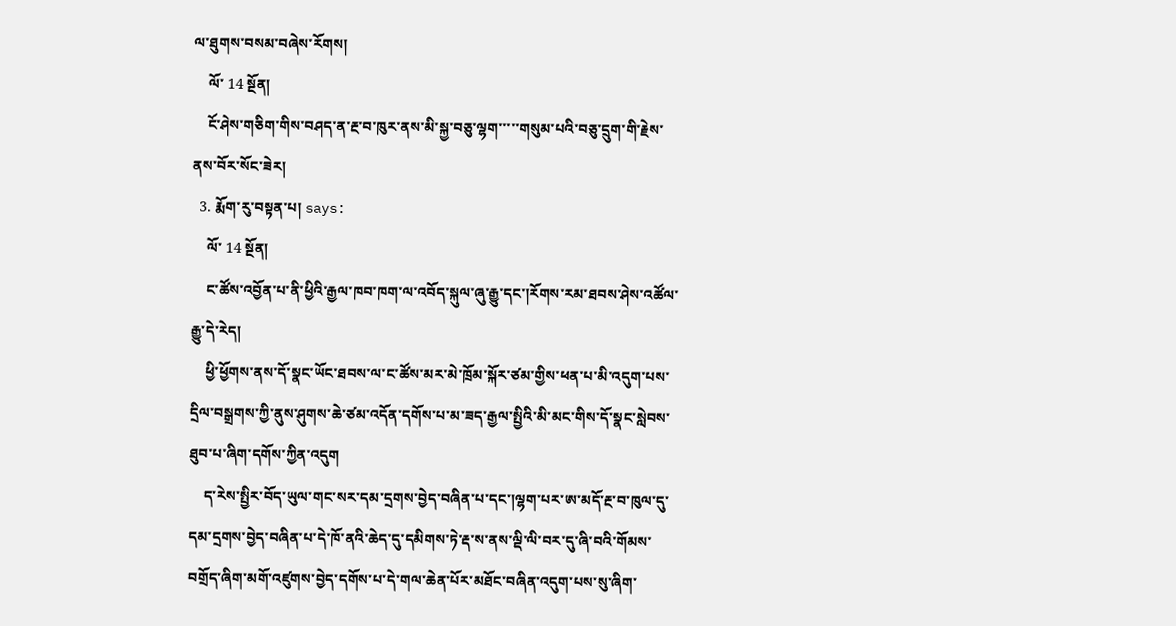ལ་ཐུགས་བསམ་བཞེས་རོགས།
    ལོ་ 14 སྔོན།
    ངོ་ཤེས་གཅིག་གིས་བཤད་ན་རྔ་བ་ཁུར་ནས་མི་སྐྱ་བཅུ་ལྷག་་་་་གསུམ་པའི་བཅུ་དྲུག་གི་རྗེས་ནས་བོར་སོང་ཟེར།
  3. རྨོག་རུ་བསྟན་པ། says:
    ལོ་ 14 སྔོན།
    ང་ཚོས་འབྱོན་པ་ནི་ཕྱིའི་རྒྱལ་ཁབ་ཁག་ལ་འབོད་སྐུལ་ཞུ་རྒྱུ་དང་།རོགས་རམ་ཐབས་ཤེས་འཚོལ་རྒྱུ་དེ་རེད།
    ཕྱི་ཕྱོགས་ནས་དོ་སྣང་ཡོང་ཐབས་ལ་ང་ཚོས་མར་མེ་ཁྲོམ་སྐོར་ཙམ་གྱིས་ཕན་པ་མི་འདུག་པས་དྲིལ་བསྒྲགས་ཀྱི་ནུས་ཤུགས་ཆེ་ཙམ་འདོན་དགོས་པ་མ་ཟད་རྒྱལ་སྤྱིའི་མི་མང་གིས་དོ་སྣང་སླེབས་ཐུབ་པ་ཞིག་དགོས་ཀྱིན་འདུག
    ད་རེས་སྤྱིར་བོད་ཡུལ་གང་སར་དམ་དྲགས་བྱེད་བཞིན་པ་དང་།ལྷག་པར་ཨ་མདོ་རྔ་བ་ཁུལ་དུ་དམ་དྲགས་བྱེད་བཞིན་པ་དེ་ཁོ་ནའི་ཆེད་དུ་དམིགས་ཏེ་རྡ་ས་ནས་ལྡི་ལི་བར་དུ་ཞི་བའི་གོམས་བགྲོད་ཞིག་མགོ་འཛུགས་བྱེད་དགོས་པ་དེ་གལ་ཆེན་པོར་མཐོང་བཞིན་འདུག་པས་སུ་ཞིག་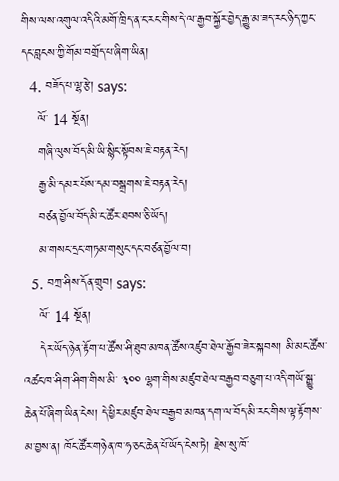གིས་ལས་འགུལ་འདིའི་མགོ་ཁྲིད་ན་ང་རང་གིས་དེ་ལ་རྒྱབ་སྐྱོར་བྱེད་རྒྱུ་མ་ཟད་རང་ཉིད་ཀྱང་དང་བླངས་ཀྱི་གོམ་བགྲོད་པ་ཞིག་ཡིན།
  4. བཟོད་པ་ལྷ་རྩེ། says:
    ལོ་ 14 སྔོན།
    གཞི་ལུས་བོད་མི་ཡི་སྙིང་སྟོབས་ཇེ་བརྟན་རེད།
    རྒྱ་མི་དམར་པོས་དམ་བསྒྲགས་ཇེ་བརྟན་རེད།
    བཙན་བྱོལ་བོད་མི་ང་ཚོར་ཐབས་ཅི་ཡོད།
    མ་གསང་དྲང་གཏམ་གསུང་དང་བཙན་བྱོལ་བ།
  5. བཀྲ་ཤིས་དོན་གྲུབ། says:
    ལོ་ 14 སྔོན།
    དེར་ཡོད་ཉེན་རྟོག་པ་ཚོས་ཤི་ཐུབ་མཁན་ཚོས་འཛུབ་ཐེལ་རྒྱོབ་ཟེར་སྐབས། མི་མང་ཚོས་འཚང་ཁ་ཤིག་ཤིག་གིས་མི་ ༣༠༠ ལྷག་གིས་མཛུབ་ཐེལ་བརྒྱབ་བཅུག་པ་འདི་གཡོ་སྒྱུ་ཆེན་པོ་ཞིག་ཡིན་ངེས། དེ་ཕྱིར་མཛུབ་ཐེལ་བརྒྱབ་མཁན་དག་ལ་བོད་མི་རང་གིས་ལྟ་རྟོགས་མ་བྱས་ན། ཁོང་ཚོར་གཉེན་ཁ་ཧ་ཅང་ཆེན་པོ་ཡོད་ངེས་ཏེ། རྗེས་སུ་ཁོ་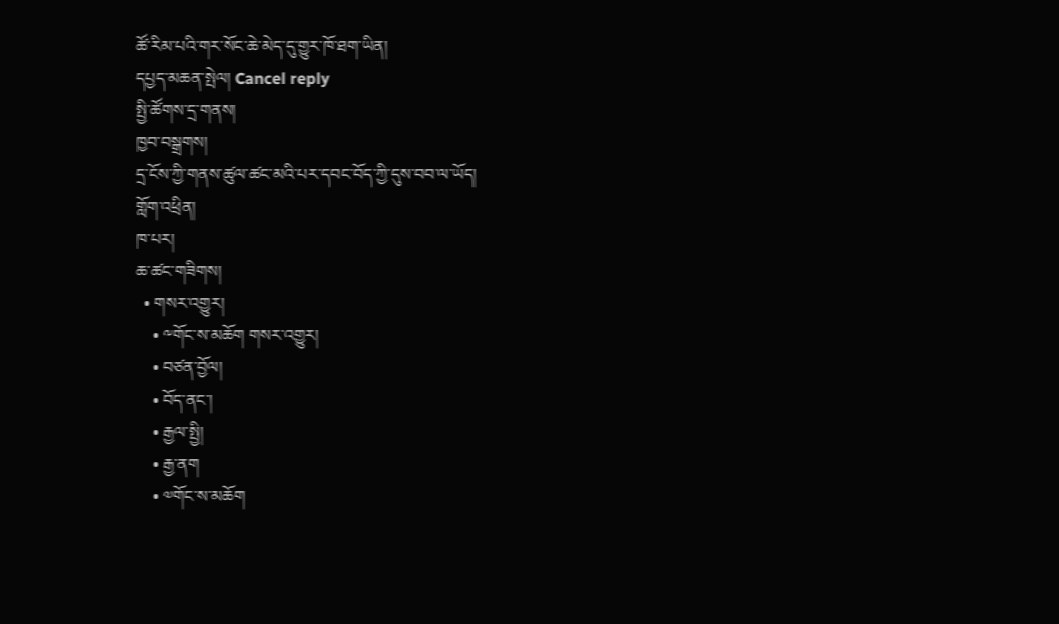ཚོ་རིམ་པའི་གར་སོང་ཆེ་མེད་དུ་གྱུར་ཁོ་ཐག་ཡིན།
དཔྱད་མཆན་སྤེལ། Cancel reply
སྤྱི་ཚོགས་དྲ་གནས།
ཁྱབ་བསྒྲགས།
དྲ་ངོས་ཀྱི་གནས་ཚུལ་ཚང་མའི་པར་དབང་བོད་ཀྱི་དུས་བབ་ལ་ཡོད།
གློག་འཕྲིན།
ཁ་པར།
ཆ་ཚང་གཟིགས།
  • གསར་འགྱུར།
    • ༸གོང་ས་མཆོག གསར་འགྱུར།
    • བཙན་བྱོལ།
    • བོད་ནང་།
    • རྒྱལ་སྤྱི།
    • རྒྱ་ནག
    • ༧གོང་ས་མཆོག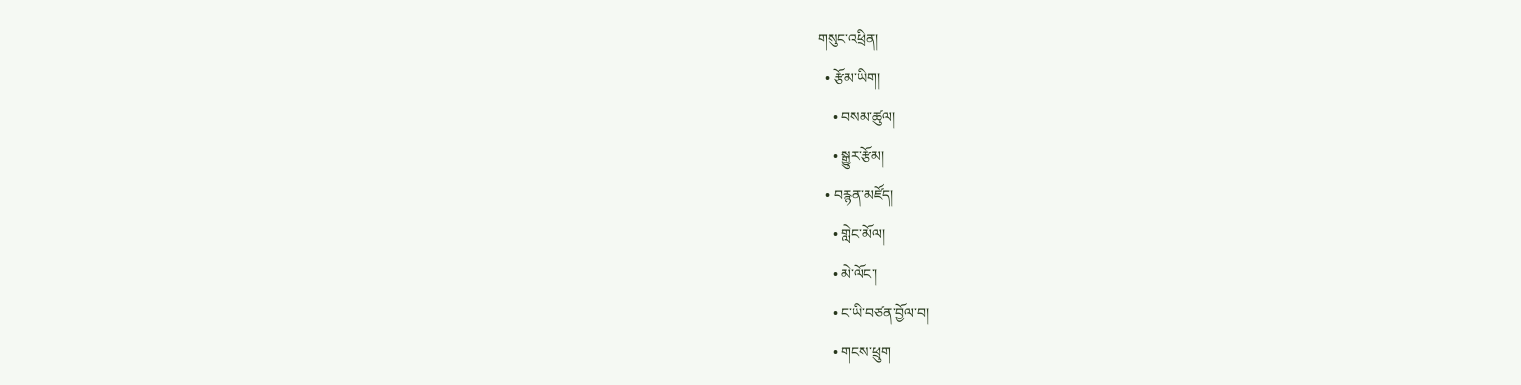གསུང་འཕྲིན།
  • རྩོམ་ཡིག།
    • བསམ་ཚུལ།
    • སྒྱུར་རྩོམ།
  • བརྙན་མཛོད།
    • གླེང་མོལ།
    • མེ་ལོང་།
    • ང་ཡི་བཙན་བྱོལ་བ།
    • གངས་ཕྲུག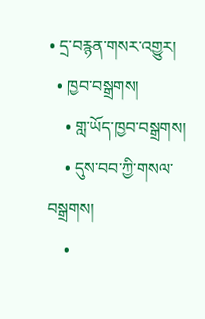• དྲ་བརྙན་གསར་འགྱུར།
  • ཁྱབ་བསྒྲགས།
    • གླ་ཡོད་ཁྱབ་བསྒྲགས།
    • དུས་བབ་ཀྱི་གསལ་བསྒྲགས།
    •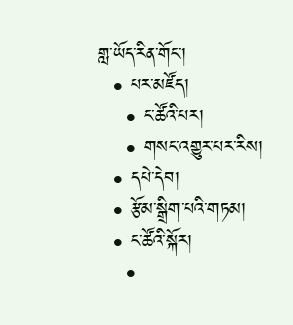གླ་ཡོད་རིན་གོང་།
  • པར་མཛོད།
    • ང་ཚོའི་པར།
    • གསང་འགྱུར་པར་རིས།
  • དཔེ་དེབ།
  • རྩོམ་སྒྲིག་པའི་གཏམ།
  • ང་ཚོའི་སྐོར།
    •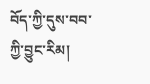བོད་ཀྱི་དུས་བབ་ཀྱི་བྱུང་རིམ།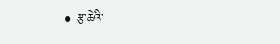• རྩ་ཆེའི་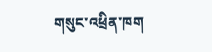གསུང་འཕྲིན་ཁག